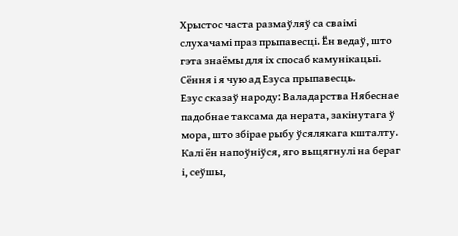Хрыстос часта размаўляў са сваімі слухачамі праз прыпавесці. Ён ведаў, што гэта знаёмы для іх спосаб камунікацыі. Сёння і я чую ад Езуса прыпавесць.
Езус сказаў народу: Валадарства Нябеснае падобнае таксама да нерата, закінутага ў мора, што збірае рыбу ўсялякага кшталту. Калі ён напоўніўся, яго выцягнулі на бераг і, сеўшы,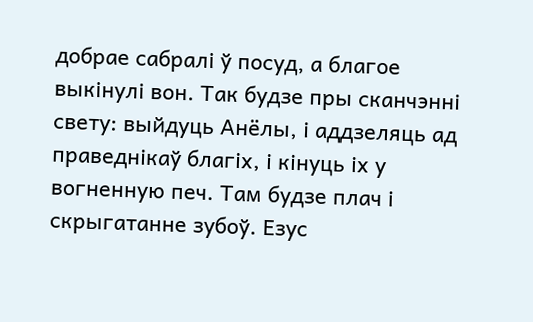добрае сабралі ў посуд, а благое выкінулі вон. Так будзе пры сканчэнні свету: выйдуць Анёлы, і аддзеляць ад праведнікаў благіх, і кінуць іх у вогненную печ. Там будзе плач і скрыгатанне зубоў. Езус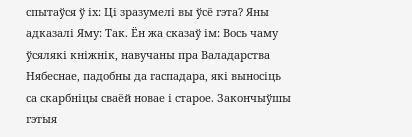спытаўся ў іх: Ці зразумелі вы ўсё гэта? Яны адказалі Яму: Так. Ён жа сказаў ім: Вось чаму ўсялякі кніжнік, навучаны пра Валадарства Нябеснае, падобны да гаспадара, які выносіць са скарбніцы сваёй новае і старое. Закончыўшы гэтыя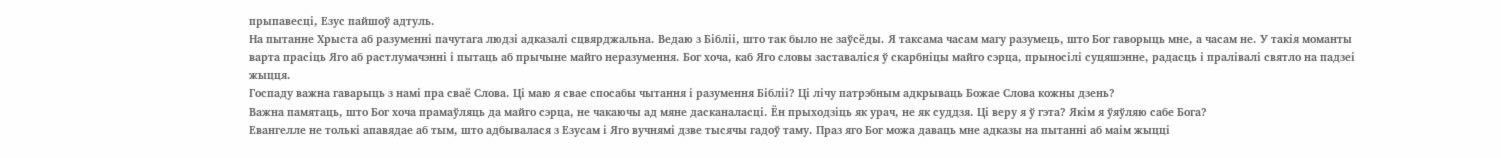прыпавесці, Езус пайшоў адтуль.
На пытанне Хрыста аб разуменні пачутага людзі адказалі сцвярджальна. Ведаю з Бібліі, што так было не заўсёды. Я таксама часам магу разумець, што Бог гаворыць мне, а часам не. У такія моманты варта прасіць Яго аб растлумачэнні і пытаць аб прычыне майго неразумення. Бог хоча, каб Яго словы заставаліся ў скарбніцы майго сэрца, прыносілі суцяшэнне, радасць і пралівалі святло на падзеі жыцця.
Госпаду важна гаварыць з намі пра сваё Слова. Ці маю я свае спосабы чытання і разумення Бібліі? Ці лічу патрэбным адкрываць Божае Слова кожны дзень?
Важна памятаць, што Бог хоча прамаўляць да майго сэрца, не чакаючы ад мяне дасканаласці. Ён прыходзіць як урач, не як суддзя. Ці веру я ў гэта? Якім я ўяўляю сабе Бога?
Евангелле не толькі апавядае аб тым, што адбывалася з Езусам і Яго вучнямі дзве тысячы гадоў таму. Праз яго Бог можа даваць мне адказы на пытанні аб маім жыцці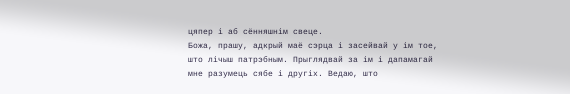цяпер і аб сённяшнім свеце.
Божа, прашу, адкрый маё сэрца і засейвай у ім тое, што лічыш патрэбным. Прыглядвай за ім і дапамагай мне разумець сябе і другіх. Ведаю, што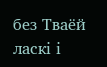без Тваёй ласкі і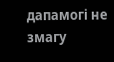дапамогі не змагу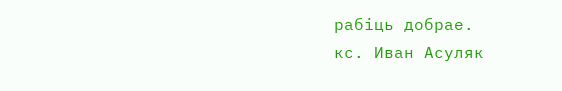рабіць добрае.
кс. Иван Асуляк